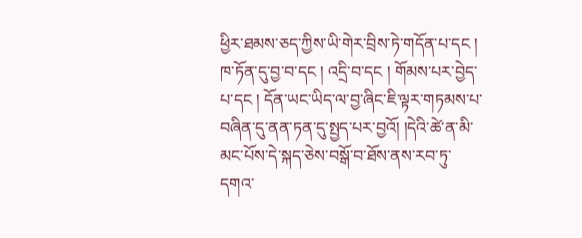ཕྱིར་ཐམས་ཅད་ཀྱིས་ཡི་གེར་བྲིས་ཏེ་གདོན་པ་དང ། ཁ་ཏོན་དུ་བྱ་བ་དང ། འདྲི་བ་དང ། གོམས་པར་བྱེད་པ་དང ། དོན་ཡང་ཡིད་ལ་བྱ་ཞིང་ཇི་ལྟར་གཏམས་པ་བཞིན་དུ་ནན་ཏན་དུ་སྤྱད་པར་བྱའོ། །དེའི་ཚེ་ན་མི་མང་པོས་དེ་སྐད་ཅེས་བསྒོ་བ་ཐོས་ནས་རབ་ཏུ་དགའ་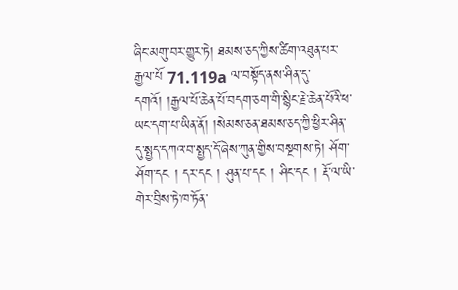ཞིང་མགུ་བར་གྱུར་ཏེ། ཐམས་ཅད་ཀྱིས་ཚིག་འཐུན་པར་རྒྱལ་པོ 71.119a ལ་བསྟོད་ནས་ཤིན་དུ་དགའོ། །རྒྱལ་པོ་ཆེན་པོ་བདག་ཅག་གི་སྙིང་རྗེ་ཆེན་པོའི་ཕ་ཡང་དག་པ་ཡིན་ནོ། །སེམས་ཅན་ཐམས་ཅད་ཀྱི་ཕྱིར་ཤིན་དུ་སྤྱད་དཀའ་བ་སྤྱད་དོ་ཞེས་ཀུན་གྱིས་བསྔགས་ཏེ། ཤོག་ཤོག་དང ། དར་དང ། ཤུན་པ་དང ། ཤིང་དང ། རྡོ་ལ་ཡི་གེར་བྲིས་ཏེ་ཁ་ཏོན་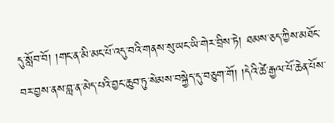དུ་སློབ་བོ། །གང་ན་མི་མང་པོ་འདུ་བའི་གནས་སུ་ཡང་ཡི་གེར་བྲིས་ཏེ། ཐམས་ཅད་ཀྱིས་མཐོང་བར་བྱས་ནས་བླ་ན་མེད་པའི་བྱང་ཆུབ་ཏུ་སེམས་བསྐྱེད་དུ་བཅུག་གོ། །དེའི་ཚེ་རྒྱལ་པོ་ཆེན་པོས་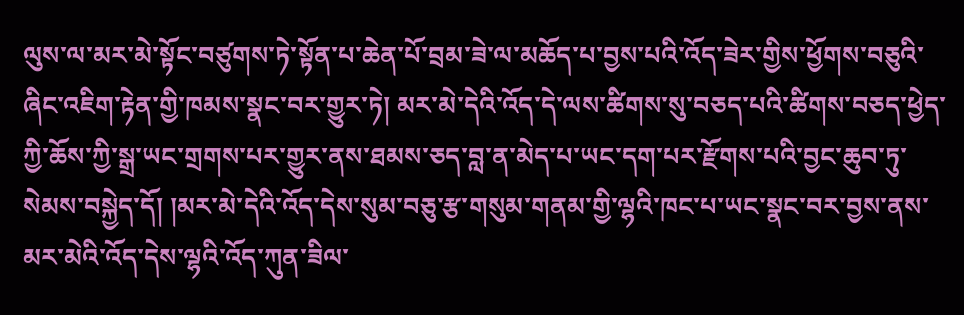ལུས་ལ་མར་མེ་སྟོང་བཙུགས་ཏེ་སྟོན་པ་ཆེན་པོ་བྲམ་ཟེ་ལ་མཆོད་པ་བྱས་པའི་འོད་ཟེར་གྱིས་ཕྱོགས་བཅུའི་ཞིང་འཇིག་རྟེན་གྱི་ཁམས་སྣང་བར་གྱུར་ཏེ། མར་མེ་དེའི་འོད་དེ་ལས་ཚིགས་སུ་བཅད་པའི་ཚིགས་བཅད་ཕྱེད་ཀྱི་ཆོས་ཀྱི་སྒྲ་ཡང་གྲགས་པར་གྱུར་ནས་ཐམས་ཅད་བླ་ན་མེད་པ་ཡང་དག་པར་རྫོགས་པའི་བྱང་ཆུབ་ཏུ་སེམས་བསྐྱེད་དོ། །མར་མེ་དེའི་འོད་དེས་སུམ་བཅུ་རྩ་གསུམ་གནམ་གྱི་ལྷའི་ཁང་པ་ཡང་སྣང་བར་བྱས་ནས་མར་མེའི་འོད་དེས་ལྷའི་འོད་ཀུན་ཟིལ་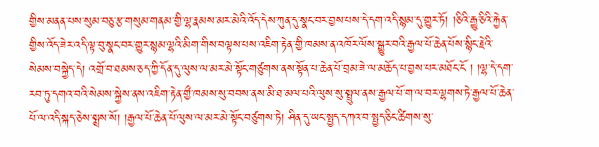གྱིས་མནན་པས་སུམ་བཅུ་རྩ་གསུམ་གནམ་གྱི་ལྷ་རྣམས་མར་མེའི་འོད་དེས་ཀུན་དུ་སྣང་བར་བྱས་པས་དེ་དག་འདི་སྙམ་དུ་གྱུར་ཏོ། །ཅིའི་རྒྱུ་ཅིའི་རྐྱེན་གྱིས་འོད་ཟེར་འདི་ལྟ་བུ་སྣང་བར་གྱུར་སྙམ་ལྷའི་མིག་གིས་བལྟས་པས་འཇིག་རྟེན་གྱི་ཁམས་ན་འཁོར་ལོས་སྒྱུར་བའི་རྒྱལ་པོ་ཆེན་པོས་སྙིང་རྗེའི་སེམས་བསྐྱེད་དེ། འགྲོ་བ་ཐམས་ཅད་ཀྱི་དོན་དུ་ལུས་ལ་མར་མེ་སྟོང་གཙུགས་ནས་སྟོན་པ་ཆེན་པོ་བྲམ་ཟེ་ལ་མཆོད་པ་བྱས་པར་མཐོང་ངོ ། །ལྷ་དེ་དག་རབ་ཏུ་དགའ་བའི་སེམས་སྐྱེས་ནས་འཇིག་རྟེན་གྱྀ་ཁམས་སུ་བབས་ནས་མི་ཐ་མལ་པའི་ལུས་སུ་སྤྲུལ་ནས་རྒྱལ་པོ་ག་ལ་བར་ལྷགས་ཏེ་རྒྱལ་པོ་ཆེན་པོ་ལ་འདི་སྐད་ཅེས་སྨྲས་སོ། །རྒྱལ་པོ་ཆེན་པོ་ལུས་ལ་མར་མེ་སྟོང་བཙུགས་ཏེ། ཤིན་དུ་ཡང་སྤྱད་དཀའ་བ་སྤྱད་ཅིང་ཚིགས་སུ་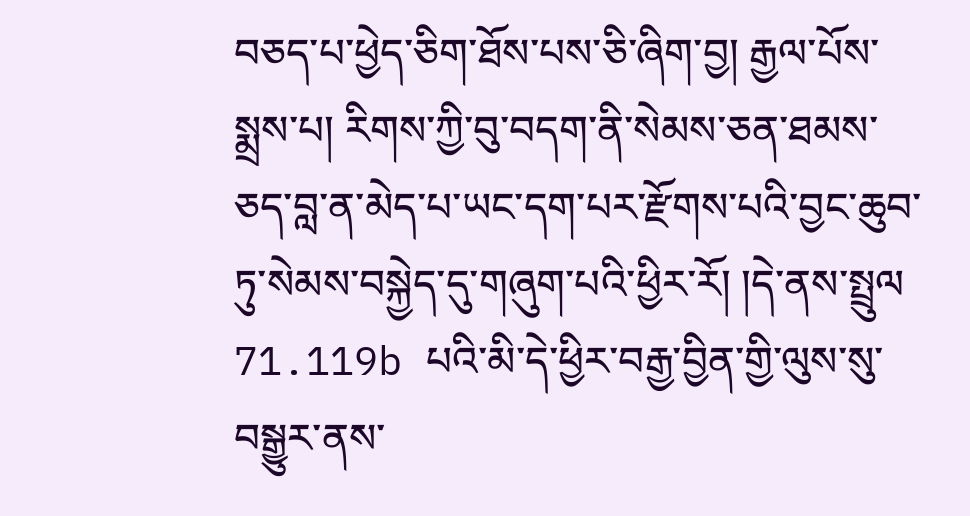བཅད་པ་ཕྱེད་ཅིག་ཐོས་པས་ཅི་ཞིག་བྱ། རྒྱལ་པོས་སྨྲས་པ། རིགས་ཀྱི་བུ་བདག་ནི་སེམས་ཅན་ཐམས་ཅད་བླ་ན་མེད་པ་ཡང་དག་པར་རྫོགས་པའི་བྱང་ཆུབ་ཏུ་སེམས་བསྐྱེད་དུ་གཞུག་པའི་ཕྱིར་རོ། །དེ་ནས་སྤྲུལ 71.119b པའི་མི་དེ་ཕྱིར་བརྒྱ་བྱིན་གྱི་ལུས་སུ་བསྒྱུར་ནས་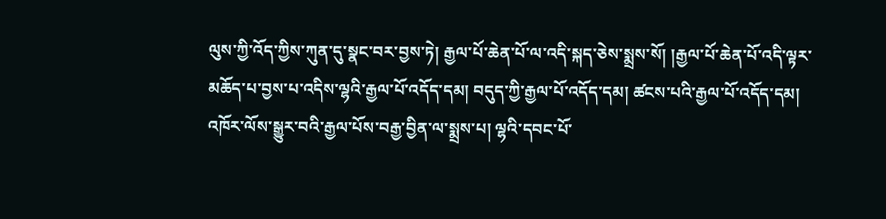ལུས་ཀྱི་འོད་ཀྱིས་ཀུན་དུ་སྣང་བར་བྱས་ཏེ། རྒྱལ་པོ་ཆེན་པོ་ལ་འདི་སྐད་ཅེས་སྨྲས་སོ། །རྒྱལ་པོ་ཆེན་པོ་འདི་ལྟར་མཆོད་པ་བྱས་པ་འདིས་ལྷའི་རྒྱལ་པོ་འདོད་དམ། བདུད་ཀྱི་རྒྱལ་པོ་འདོད་དམ། ཚངས་པའི་རྒྱལ་པོ་འདོད་དམ། འཁོར་ལོས་སྒྱུར་བའི་རྒྱལ་པོས་བརྒྱ་བྱིན་ལ་སྨྲས་པ། ལྷའི་དབང་པོ་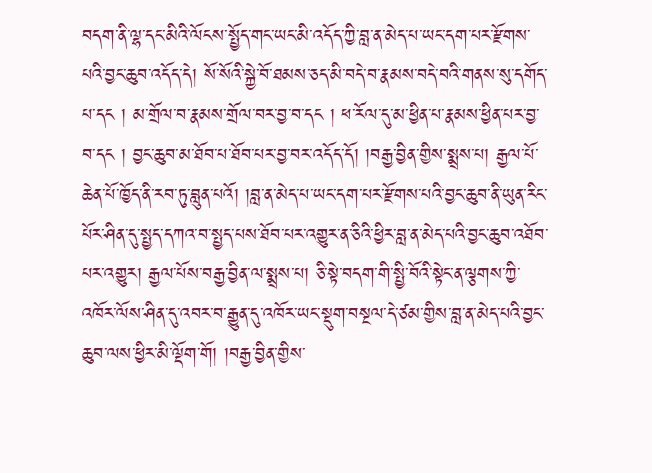བདག་ནི་ལྷ་དང་མིའི་ལོངས་སྤྱོད་གང་ཡང་མི་འདོད་ཀྱི་བླ་ན་མེད་པ་ཡང་དག་པར་རྫོགས་པའི་བྱང་ཆུབ་འདོད་དེ། སོ་སོའི་སྐྱེ་བོ་ཐམས་ཅད་མི་བདེ་བ་རྣམས་བདེ་བའི་གནས་སུ་དགོད་པ་དང ། མ་གྲོལ་བ་རྣམས་གྲོལ་བར་བྱ་བ་དང ། ཕ་རོལ་དུ་མ་ཕྱིན་པ་རྣམས་ཕྱིན་པར་བྱ་བ་དང ། བྱང་ཆུབ་མ་ཐོབ་པ་ཐོབ་པར་བྱ་བར་འདོད་དོ། །བརྒྱ་བྱིན་གྱིས་སྨྲས་པ། རྒྱལ་པོ་ཆེན་པོ་ཁྱོད་ནི་རབ་ཏུ་བླུན་པའོ། །བླ་ན་མེད་པ་ཡང་དག་པར་རྫོགས་པའི་བྱང་ཆུབ་ནི་ཡུན་རིང་པོར་ཤིན་དུ་སྤྱད་དཀའ་བ་སྤྱད་པས་ཐོབ་པར་འགྱུར་ན་ཅིའི་ཕྱིར་བླ་ན་མེད་པའི་བྱང་ཆུབ་འཐོབ་པར་འགྱུར། རྒྱལ་པོས་བརྒྱ་བྱིན་ལ་སྨྲས་པ། ཅི་སྟེ་བདག་གི་སྤྱི་བོའི་སྟེང་ན་ལྕགས་ཀྱི་འཁོར་ལོས་ཤིན་དུ་འབར་བ་རྒྱུན་དུ་འཁོར་ཡང་སྡུག་བསྔལ་དེ་ཙམ་གྱིས་བླ་ན་མེད་པའི་བྱང་ཆུབ་ལས་ཕྱིར་མི་ལྡོག་གོ། །བརྒྱ་བྱིན་གྱིས་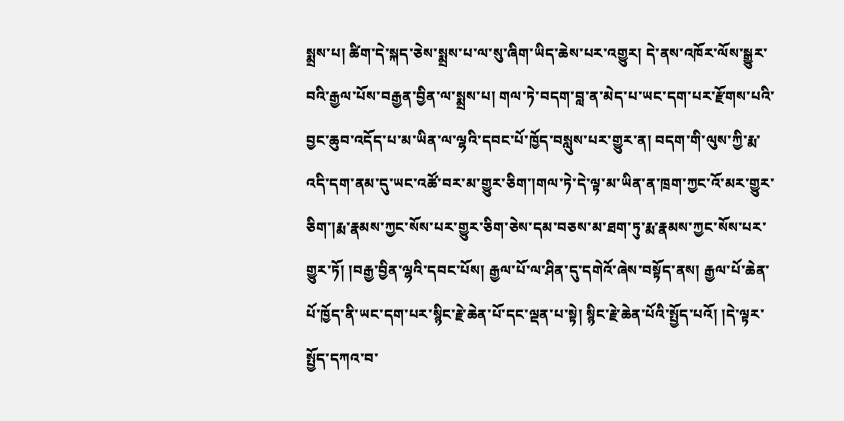སྨྲས་པ། ཚིག་དེ་སྐད་ཅེས་སྨྲས་པ་ལ་སུ་ཞིག་ཡིད་ཆེས་པར་འགྱུར། དེ་ནས་འཁོར་ལོས་སྒྱུར་བའི་རྒྱལ་པོས་བརྒྱན་བྱིན་ལ་སྨྲས་པ། གལ་ཏེ་བདག་བླ་ན་མེད་པ་ཡང་དག་པར་རྫོགས་པའི་བྱང་ཆུབ་འདོད་པ་མ་ཡིན་ལ་ལྷའི་དབང་པོ་ཁྱོད་བསླུས་པར་གྱུར་ན། བདག་གི་ལུས་ཀྱི་རྨ་འདི་དག་ནམ་དུ་ཡང་འཚོ་བར་མ་གྱུར་ཅིག་།གལ་ཏེ་དེ་ལྟ་མ་ཡིན་ན་ཁྲག་ཀྱང་འོ་མར་གྱུར་ཅིག་།རྨ་རྣམས་ཀྱང་སོས་པར་གྱུར་ཅིག་ཅེས་དམ་བཅས་མ་ཐག་ཏུ་རྨ་རྣམས་ཀྱང་སོས་པར་གྱུར་ཏོ། །བརྒྱ་བྱིན་ལྷའི་དབང་པོས། རྒྱལ་པོ་ལ་ཤིན་དུ་དགེའོ་ཞེས་བསྟོད་ནས། རྒྱལ་པོ་ཆེན་པོ་ཁྱོད་ནི་ཡང་དག་པར་སྙིང་རྗེ་ཆེན་པོ་དང་ལྡན་པ་སྟེ། སྙིང་རྗེ་ཆེན་པོའི་སྤྱོད་པའོ། །དེ་ལྟར་སྤྱོད་དཀའ་བ་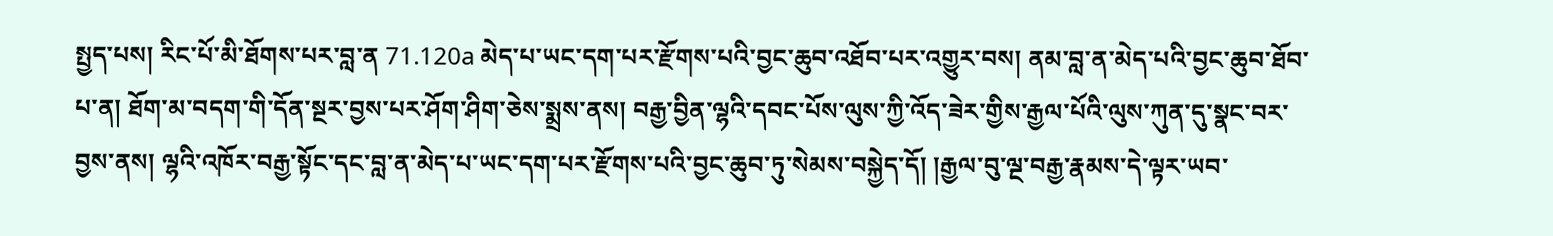སྤྱད་པས། རིང་པོ་མི་ཐོགས་པར་བླ་ན 71.120a མེད་པ་ཡང་དག་པར་རྫོགས་པའི་བྱང་ཆུབ་འཐོབ་པར་འགྱུར་བས། ནམ་བླ་ན་མེད་པའི་བྱང་ཆུབ་ཐོབ་པ་ན། ཐོག་མ་བདག་གི་དོན་སྔར་བྱས་པར་ཤོག་ཤིག་ཅེས་སྨྲས་ནས། བརྒྱ་བྱིན་ལྷའི་དབང་པོས་ལུས་ཀྱི་འོད་ཟེར་གྱིས་རྒྱལ་པོའི་ལུས་ཀུན་དུ་སྣང་བར་བྱས་ནས། ལྷའི་འཁོར་བརྒྱ་སྟོང་དང་བླ་ན་མེད་པ་ཡང་དག་པར་རྫོགས་པའི་བྱང་ཆུབ་ཏུ་སེམས་བསྐྱེད་དོ། །རྒྱལ་བུ་ལྔ་བརྒྱ་རྣམས་དེ་ལྟར་ཡབ་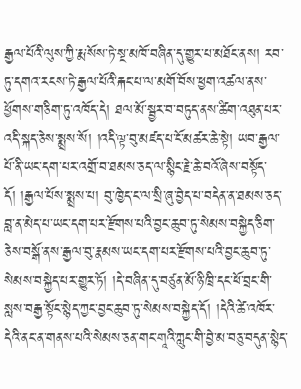རྒྱལ་པོའི་ལུས་ཀྱི་རྨ་སོས་ཏེ་སྔ་མཁོ་བཞིན་དུ་གྱུར་པ་མཐོང་ནས། རབ་ཏུ་དགའ་རངས་ཏེ་རྒྱལ་པོའི་རྐང་པ་ལ་མགོ་བོས་ཕྱག་འཚལ་ནས་ཕྱོགས་གཅིག་ཏུ་འཁོད་དེ། ཐལ་མོ་སྦྱར་བ་བཏུད་ནས་ཚིག་འཐུན་པར་འདི་སྐད་ཅེས་སྨྲས་སོ། །འདི་ལྟ་བུ་མཛད་པ་ངོ་མཚར་ཆེ་སྟེ། ཡབ་རྒྱལ་པོ་ནི་ཡང་དག་པར་འགྲོ་བ་ཐམས་ཅད་ལ་སྙིང་རྗེ་ཆེ་བའོ་ཞེས་བསྟོད་དོ། །རྒྱལ་པོས་སྨྲས་པ། བུ་ཁྱེད་ང་ལ་སྲི་ཞུ་བྱེད་པ་བདེན་ན་ཐམས་ཅད་བླ་ན་མེད་པ་ཡང་དག་པར་རྫོགས་པའི་བྱང་ཆུབ་ཏུ་སེམས་བསྐྱེད་ཅིག་ཅེས་བསྒོ་ནས་རྒྱལ་བུ་རྣམས་ཡང་དག་པར་རྫོགས་པའི་བྱང་ཆུབ་ཏུ་སེམས་བསྐྱེད་པར་གྱུར་ཏོ། །དེ་བཞིན་དུ་བཙུན་མོ་ཉི་ཁྲི་དང་ཕོ་བྲང་གི་སླས་བརྒྱ་སྟོང་སྙེད་ཀྱང་བྱང་ཆུབ་ཏུ་སེམས་བསྐྱེད་དོ། །དེའི་ཚེ་འཁོར་དེའི་ནང་ན་གནས་པའི་སེམས་ཅན་གང་གཱའི་ཀླུང་གི་བྱེ་མ་བཅུ་བདུན་སྙེད་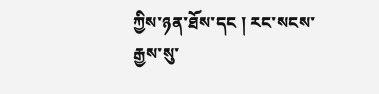ཀྱིས་ཉན་ཐོས་དང ། རང་སངས་རྒྱས་སུ་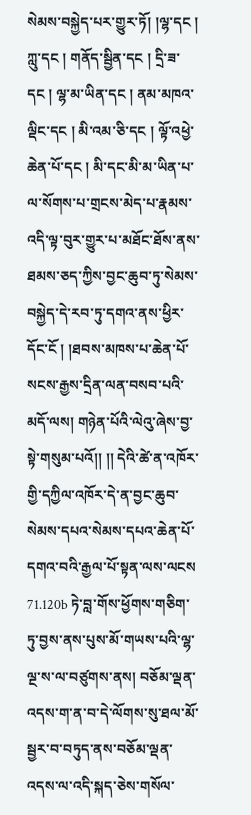སེམས་བསྐྱེད་པར་གྱུར་ཏོ། །ལྷ་དང ། ཀླུ་དང ། གནོད་སྦྱིན་དང ། དྲི་ཟ་དང ། ལྷ་མ་ཡིན་དང ། ནམ་མཁའ་ལྡིང་དང ། མི་འམ་ཅི་དང ། ལྟོ་འཕྱེ་ཆེན་པོ་དང ། མི་དང་མི་མ་ཡིན་པ་ལ་སོགས་པ་གྲངས་མེད་པ་རྣམས་འདི་ལྟ་བུར་གྱུར་པ་མཐོང་ཐོས་ནས་ཐམས་ཅད་ཀྱིས་བྱང་ཆུབ་ཏུ་སེམས་བསྐྱེད་དེ་རབ་ཏུ་དགའ་ནས་ཕྱིར་དོང་ངོ ། །ཐབས་མཁས་པ་ཆེན་པོ་སངས་རྒྱས་དྲིན་ལན་བསབ་པའི་མདོ་ལས། གཉེན་པོའི་ལེའུ་ཞེས་བྱ་སྟེ་གསུམ་པའོ།། །། དེའི་ཚེ་ན་འཁོར་གྱི་དཀྱིལ་འཁོར་དེ་ན་བྱང་ཆུབ་སེམས་དཔའ་སེམས་དཔའ་ཆེན་པོ་དགའ་བའི་རྒྱལ་པོ་སྟན་ལས་ལངས 71.120b ཏེ་བླ་གོས་ཕྱོགས་གཅིག་ཏུ་བྱས་ནས་པུས་མོ་གཡས་པའི་ལྷ་ལྔ་ས་ལ་བཙུགས་ནས། བཅོམ་ལྡན་འདས་ག་ན་བ་དེ་ལོགས་སུ་ཐལ་མོ་སྦྱར་བ་བཏུད་ནས་བཅོམ་ལྡན་འདས་ལ་འདི་སྐད་ཅེས་གསོལ་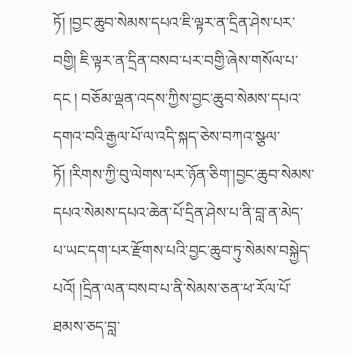ཏོ། །བྱང་ཆུབ་སེམས་དཔའ་ཇི་ལྟར་ན་དྲིན་ཤེས་པར་བགྱི། ཇི་ལྟར་ན་དྲིན་བསབ་པར་བགྱི་ཞེས་གསོལ་པ་དང ། བཅོམ་ལྡན་འདས་ཀྱིས་བྱང་ཆུབ་སེམས་དཔའ་དགའ་བའི་རྒྱལ་པོ་ལ་འདི་སྐད་ཅེས་བཀའ་སྩལ་ཏོ། །རིགས་ཀྱི་བུ་ལེགས་པར་ཉོན་ཅིག་།བྱང་ཆུབ་སེམས་དཔའ་སེམས་དཔའ་ཆེན་པོ་དྲིན་ཤེས་པ་ནི་བླ་ན་མེད་པ་ཡང་དག་པར་རྫོགས་པའི་བྱང་ཆུབ་ཏུ་སེམས་བསྐྱེད་པའོ། །དྲིན་ལན་བསབ་པ་ནི་སེམས་ཅན་ཕ་རོལ་པོ་ཐམས་ཅད་བླ་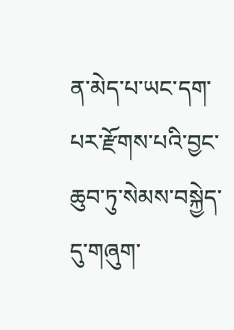ན་མེད་པ་ཡང་དག་པར་རྫོགས་པའི་བྱང་ཆུབ་ཏུ་སེམས་བསྐྱེད་དུ་གཞུག་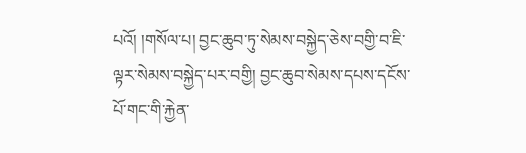པའོ། །གསོལ་པ། བྱང་ཆུབ་ཏུ་སེམས་བསྐྱེད་ཅེས་བགྱི་བ་ཇི་ལྟར་སེམས་བསྐྱེད་པར་བགྱི། བྱང་ཆུབ་སེམས་དཔས་དངོས་པོ་གང་གི་རྐྱེན་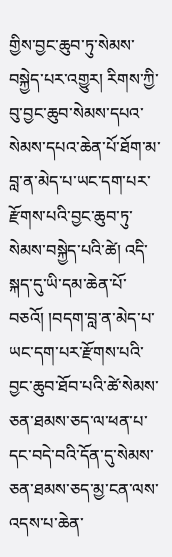གྱིས་བྱང་ཆུབ་ཏུ་སེམས་བསྐྱེད་པར་འགྱུར། རིགས་ཀྱི་བུ་བྱང་ཆུབ་སེམས་དཔའ་སེམས་དཔའ་ཆེན་པོ་ཐོག་མ་བླ་ན་མེད་པ་ཡང་དག་པར་རྫོགས་པའི་བྱང་ཆུབ་ཏུ་སེམས་བསྐྱེད་པའི་ཚེ། འདི་སྐད་དུ་ཡི་དམ་ཆེན་པོ་བཅའོ། །བདག་བླ་ན་མེད་པ་ཡང་དག་པར་རྫོགས་པའི་བྱང་ཆུབ་ཐོབ་པའི་ཚེ་སེམས་ཅན་ཐམས་ཅད་ལ་ཕན་པ་དང་བདེ་བའི་དོན་དུ་སེམས་ཅན་ཐམས་ཅད་མྱ་ངན་ལས་འདས་པ་ཆེན་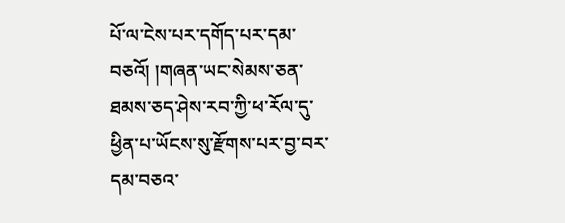པོ་ལ་ངེས་པར་དགོད་པར་དམ་བཅའོ། །གཞན་ཡང་སེམས་ཅན་ཐམས་ཅད་ཤེས་རབ་ཀྱི་ཕ་རོལ་དུ་ཕྱིན་པ་ཡོངས་སུ་རྫོགས་པར་བྱ་བར་དམ་བཅའ་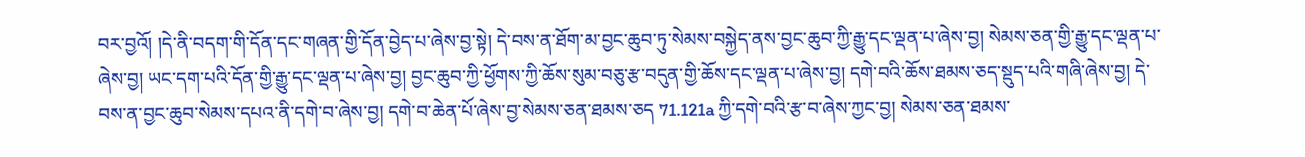བར་བྱའོ། །དེ་ནི་བདག་གི་དོན་དང་གཞན་གྱི་དོན་བྱེད་པ་ཞེས་བྱ་སྟེ། དེ་བས་ན་ཐོག་མ་བྱང་ཆུབ་ཏུ་སེམས་བསྐྱེད་ནས་བྱང་ཆུབ་ཀྱི་རྒྱུ་དང་ལྡན་པ་ཞེས་བྱ། སེམས་ཅན་གྱི་རྒྱུ་དང་ལྡན་པ་ཞེས་བྱ། ཡང་དག་པའི་དོན་གྱི་རྒྱུ་དང་ལྡན་པ་ཞེས་བྱ། བྱང་ཆུབ་ཀྱི་ཕྱོགས་ཀྱི་ཆོས་སུམ་བཅུ་རྩ་བདུན་གྱི་ཆོས་དང་ལྡན་པ་ཞེས་བྱ། དགེ་བའི་ཆོས་ཐམས་ཅད་སྡུད་པའི་གཞི་ཞེས་བྱ། དེ་བས་ན་བྱང་ཆུབ་སེམས་དཔའ་ནི་དགེ་བ་ཞེས་བྱ། དགེ་བ་ཆེན་པོ་ཞེས་བྱ་སེམས་ཅན་ཐམས་ཅད 71.121a ཀྱི་དགེ་བའི་རྩ་བ་ཞེས་ཀྱང་བྱ། སེམས་ཅན་ཐམས་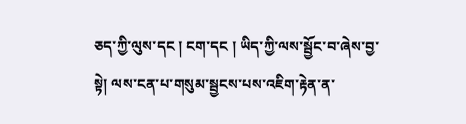ཅད་ཀྱི་ལུས་དང ། ངག་དང ། ཡིད་ཀྱི་ལས་སྦྱོང་བ་ཞེས་བྱ་སྟེ། ལས་ངན་པ་གསུམ་སྦྱངས་པས་འཇིག་རྟེན་ན་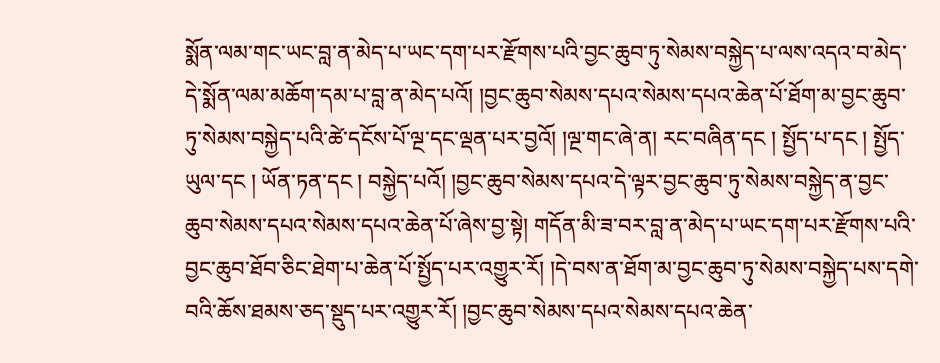སྨོན་ལམ་གང་ཡང་བླ་ན་མེད་པ་ཡང་དག་པར་རྫོགས་པའི་བྱང་ཆུབ་ཏུ་སེམས་བསྐྱེད་པ་ལས་འདའ་བ་མེད་དེ་སྨོན་ལམ་མཆོག་དམ་པ་བླ་ན་མེད་པའོ། །བྱང་ཆུབ་སེམས་དཔའ་སེམས་དཔའ་ཆེན་པོ་ཐོག་མ་བྱང་ཆུབ་ཏུ་སེམས་བསྐྱེད་པའི་ཚེ་དངོས་པོ་ལྔ་དང་ལྡན་པར་བྱའོ། །ལྔ་གང་ཞེ་ན། རང་བཞིན་དང ། སྤྱོད་པ་དང ། སྤྱོད་ཡུལ་དང ། ཡོན་ཏན་དང ། བསྐྱེད་པའོ། །བྱང་ཆུབ་སེམས་དཔའ་དེ་ལྟར་བྱང་ཆུབ་ཏུ་སེམས་བསྐྱེད་ན་བྱང་ཆུབ་སེམས་དཔའ་སེམས་དཔའ་ཆེན་པོ་ཞེས་བྱ་སྟེ། གདོན་མི་ཟ་བར་བླ་ན་མེད་པ་ཡང་དག་པར་རྫོགས་པའི་བྱང་ཆུབ་ཐོབ་ཅིང་ཐེག་པ་ཆེན་པོ་སྤྱོད་པར་འགྱུར་རོ། །དེ་བས་ན་ཐོག་མ་བྱང་ཆུབ་ཏུ་སེམས་བསྐྱེད་པས་དགེ་བའི་ཆོས་ཐམས་ཅད་སྡུད་པར་འགྱུར་རོ། །བྱང་ཆུབ་སེམས་དཔའ་སེམས་དཔའ་ཆེན་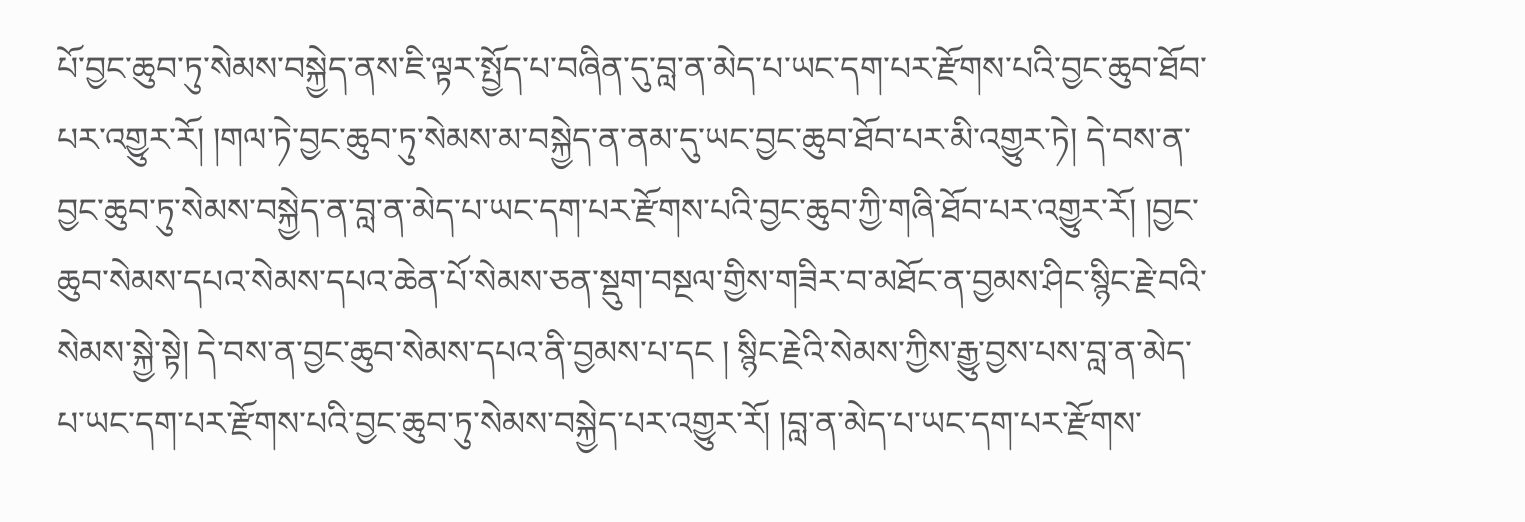པོ་བྱང་ཆུབ་ཏུ་སེམས་བསྐྱེད་ནས་ཇི་ལྟར་སྤྱོད་པ་བཞིན་དུ་བླ་ན་མེད་པ་ཡང་དག་པར་རྫོགས་པའི་བྱང་ཆུབ་ཐོབ་པར་འགྱུར་རོ། །གལ་ཏེ་བྱང་ཆུབ་ཏུ་སེམས་མ་བསྐྱེད་ན་ནམ་དུ་ཡང་བྱང་ཆུབ་ཐོབ་པར་མི་འགྱུར་ཏེ། དེ་བས་ན་བྱང་ཆུབ་ཏུ་སེམས་བསྐྱེད་ན་བླ་ན་མེད་པ་ཡང་དག་པར་རྫོགས་པའི་བྱང་ཆུབ་ཀྱི་གཞི་ཐོབ་པར་འགྱུར་རོ། །བྱང་ཆུབ་སེམས་དཔའ་སེམས་དཔའ་ཆེན་པོ་སེམས་ཅན་སྡུག་བསྔལ་གྱིས་གཟིར་བ་མཐོང་ན་བྱམས་ཤིང་སྙིང་རྗེ་བའི་སེམས་སྐྱེ་སྟེ། དེ་བས་ན་བྱང་ཆུབ་སེམས་དཔའ་ནི་བྱམས་པ་དང ། སྙིང་རྗེའི་སེམས་ཀྱིས་རྒྱུ་བྱས་པས་བླ་ན་མེད་པ་ཡང་དག་པར་རྫོགས་པའི་བྱང་ཆུབ་ཏུ་སེམས་བསྐྱེད་པར་འགྱུར་རོ། །བླ་ན་མེད་པ་ཡང་དག་པར་རྫོགས་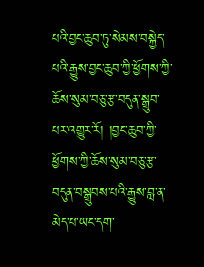པའི་བྱང་ཆུབ་ཏུ་སེམས་བསྐྱེད་པའི་རྒྱུས་བྱང་ཆུབ་ཀྱི་ཕྱོགས་ཀྱི་ཆོས་སུམ་བཅུ་རྩ་བདུན་སྒྲུབ་པར་འགྱུར་རོ། །བྱང་ཆུབ་ཀྱི་ཕྱོགས་ཀྱི་ཆོས་སུམ་བཅུ་རྩ་བདུན་བསྒྲུབས་པའི་རྒྱུས་བླ་ན་མེད་པ་ཡང་དག་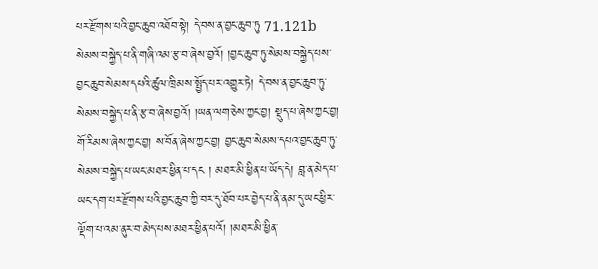པར་རྫོགས་པའི་བྱང་ཆུབ་འཐོབ་སྟེ། དེ་བས་ན་བྱང་ཆུབ་ཏུ 71.121b སེམས་བསྐྱེད་པ་ནི་གཞི་འམ་རྩ་བ་ཞེས་བྱའོ། །བྱང་ཆུབ་ཏུ་སེམས་བསྐྱེད་པས་བྱང་ཆུབ་སེམས་དཔའི་ཚུལ་ཁྲིམས་སྤྱོད་པར་འགྱུར་ཏེ། དེ་བས་ན་བྱང་ཆུབ་ཏུ་སེམས་བསྐྱེད་པ་ནི་རྩ་བ་ཞེས་བྱའོ། །ཡན་ལག་ཅེས་ཀྱང་བྱ། སྡུད་པ་ཞེས་ཀྱང་བྱ། གོ་རིམས་ཞེས་ཀྱང་བྱ། ས་བོན་ཞེས་ཀྱང་བྱ། བྱང་ཆུབ་སེམས་དཔའ་བྱང་ཆུབ་ཏུ་སེམས་བསྐྱེད་པ་ཡང་མཐར་ཕྱིན་པ་དང ། མཐར་མི་ཕྱིན་པ་ཡོད་དེ། བླ་ན་མེད་པ་ཡང་དག་པར་རྫོགས་པའི་བྱང་ཆུབ་ཀྱི་བར་དུ་ཐོབ་པར་བྱེད་པ་ནི་ནམ་དུ་ཡང་ཕྱིར་ལྡོག་པ་འམ་ནུར་བ་མེད་པས་མཐར་ཕྱིན་པའོ། །མཐར་མི་ཕྱིན་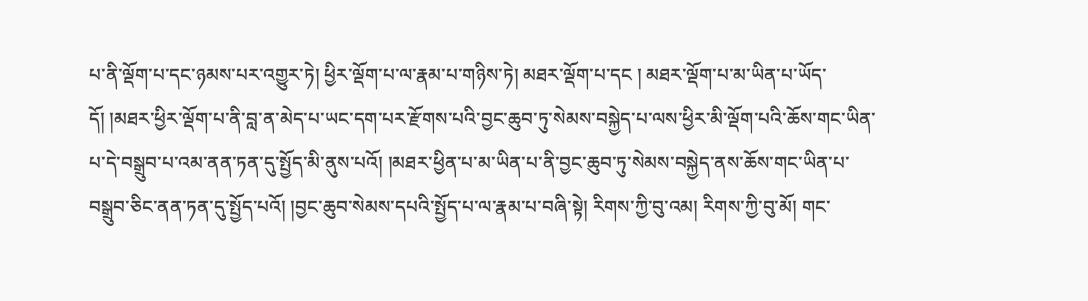པ་ནི་ལྡོག་པ་དང་ཉམས་པར་འགྱུར་ཏེ། ཕྱིར་ལྡོག་པ་ལ་རྣམ་པ་གཉིས་ཏེ། མཐར་ལྡོག་པ་དང ། མཐར་ལྡོག་པ་མ་ཡིན་པ་ཡོད་དོ། །མཐར་ཕྱིར་ལྡོག་པ་ནི་བླ་ན་མེད་པ་ཡང་དག་པར་རྫོགས་པའི་བྱང་ཆུབ་ཏུ་སེམས་བསྐྱེད་པ་ལས་ཕྱིར་མི་ལྡོག་པའི་ཆོས་གང་ཡིན་པ་དེ་བསྒྲུབ་པ་འམ་ནན་ཏན་དུ་སྤྱོད་མི་ནུས་པའོ། །མཐར་ཕྱིན་པ་མ་ཡིན་པ་ནི་བྱང་ཆུབ་ཏུ་སེམས་བསྐྱེད་ནས་ཆོས་གང་ཡིན་པ་བསྒྲུབ་ཅིང་ནན་ཏན་དུ་སྤྱོད་པའོ། །བྱང་ཆུབ་སེམས་དཔའི་སྤྱོད་པ་ལ་རྣམ་པ་བཞི་སྟེ། རིགས་ཀྱི་བུ་འམ། རིགས་ཀྱི་བུ་མོ། གང་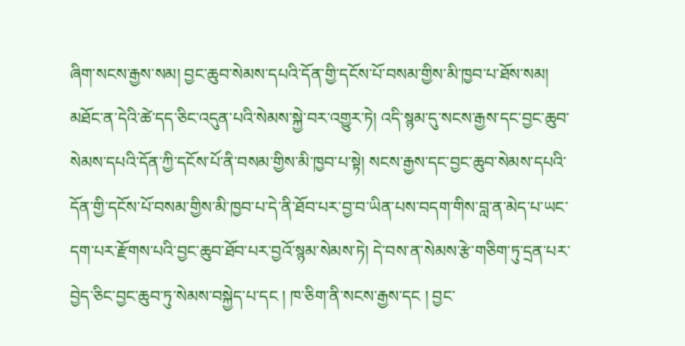ཞིག་སངས་རྒྱས་སམ། བྱང་ཆུབ་སེམས་དཔའི་དོན་གྱི་དངོས་པོ་བསམ་གྱིས་མི་ཁྱབ་པ་ཐོས་སམ། མཐོང་ན་དེའི་ཚེ་དད་ཅིང་འདུན་པའི་སེམས་སྐྱེ་བར་འགྱུར་ཏེ། འདི་སྙམ་དུ་སངས་རྒྱས་དང་བྱང་ཆུབ་སེམས་དཔའི་དོན་ཀྱི་དངོས་པོ་ནི་བསམ་གྱིས་མི་ཁྱབ་པ་སྟེ། སངས་རྒྱས་དང་བྱང་ཆུབ་སེམས་དཔའི་དོན་གྱི་དངོས་པོ་བསམ་གྱིས་མི་ཁྱབ་པ་དེ་ནི་ཐོབ་པར་བྱ་བ་ཡིན་པས་བདག་གིས་བླ་ན་མེད་པ་ཡང་དག་པར་རྫོགས་པའི་བྱང་ཆུབ་ཐོབ་པར་བྱའོ་སྙམ་སེམས་ཏེ། དེ་བས་ན་སེམས་རྩེ་གཅིག་ཏུ་དྲན་པར་བྱེད་ཅིང་བྱང་ཆུབ་ཏུ་སེམས་བསྐྱེད་པ་དང ། ཁ་ཅིག་ནི་སངས་རྒྱས་དང ། བྱང་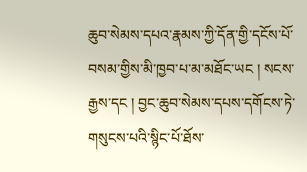ཆུབ་སེམས་དཔའ་རྣམས་ཀྱི་དོན་གྱི་དངོས་པོ་བསམ་གྱིས་མི་ཁྱབ་པ་མ་མཐོང་ཡང ། སངས་རྒྱས་དང ། བྱང་ཆུབ་སེམས་དཔས་དགོངས་ཏེ་གསུངས་པའི་སྙིང་པོ་ཐོས་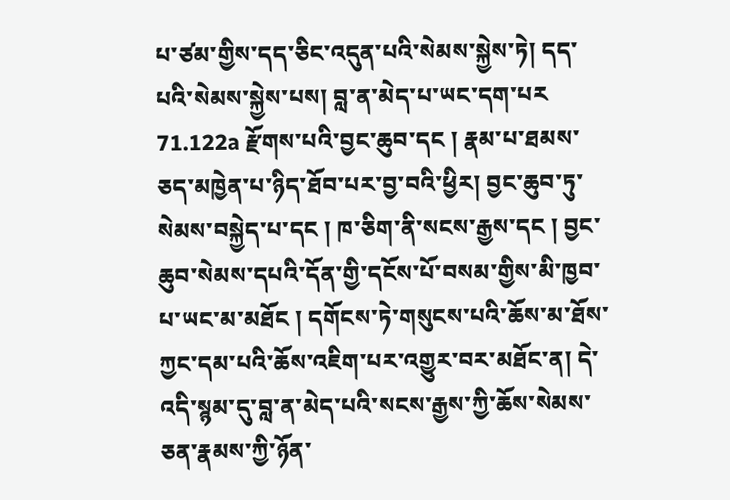པ་ཙམ་གྱིས་དད་ཅིང་འདུན་པའི་སེམས་སྐྱེས་ཏེ། དད་པའི་སེམས་སྐྱེས་པས། བླ་ན་མེད་པ་ཡང་དག་པར 71.122a རྫོགས་པའི་བྱང་ཆུབ་དང ། རྣམ་པ་ཐམས་ཅད་མཁྱེན་པ་ཉིད་ཐོབ་པར་བྱ་བའི་ཕྱིར། བྱང་ཆུབ་ཏུ་སེམས་བསྐྱེད་པ་དང ། ཁ་ཅིག་ནི་སངས་རྒྱས་དང ། བྱང་ཆུབ་སེམས་དཔའི་དོན་གྱི་དངོས་པོ་བསམ་གྱིས་མི་ཁྱབ་པ་ཡང་མ་མཐོང ། དགོངས་ཏེ་གསུངས་པའི་ཆོས་མ་ཐོས་ཀྱང་དམ་པའི་ཆོས་འཇིག་པར་འགྱུར་བར་མཐོང་ན། དེ་འདི་སྙམ་དུ་བླ་ན་མེད་པའི་སངས་རྒྱས་ཀྱི་ཆོས་སེམས་ཅན་རྣམས་ཀྱི་ཉོན་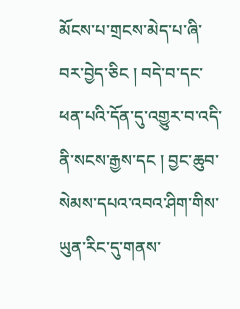མོངས་པ་གྲངས་མེད་པ་ཞི་བར་བྱེད་ཅིང ། བདེ་བ་དང་ཕན་པའི་དོན་དུ་འགྱུར་བ་འདི་ནི་སངས་རྒྱས་དང ། བྱང་ཆུབ་སེམས་དཔའ་འབའ་ཤིག་གིས་ཡུན་རིང་དུ་གནས་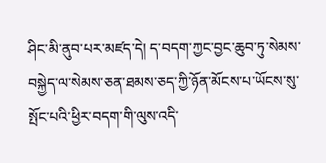ཤིང་མི་ནུབ་པར་མཛད་དེ། ད་བདག་ཀྱང་བྱང་ཆུབ་ཏུ་སེམས་བསྐྱེད་ལ་སེམས་ཅན་ཐམས་ཅད་ཀྱི་ཉོན་མོངས་པ་ཡོངས་སུ་སྤོང་པའི་ཕྱིར་བདག་གི་ལུས་འདི་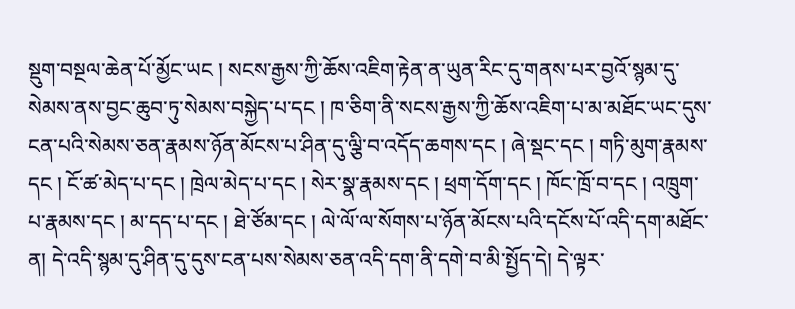སྡུག་བསྔལ་ཆེན་པོ་མྱོང་ཡང ། སངས་རྒྱས་ཀྱི་ཆོས་འཇིག་རྟེན་ན་ཡུན་རིང་དུ་གནས་པར་བྱའོ་སྙམ་དུ་སེམས་ནས་བྱང་ཆུབ་ཏུ་སེམས་བསྐྱེད་པ་དང ། ཁ་ཅིག་ནི་སངས་རྒྱས་ཀྱི་ཆོས་འཇིག་པ་མ་མཐོང་ཡང་དུས་ངན་པའི་སེམས་ཅན་རྣམས་ཉོན་མོངས་པ་ཤིན་དུ་ལྕི་བ་འདོད་ཆགས་དང ། ཞེ་སྡང་དང ། གཏི་མུག་རྣམས་དང ། ངོ་ཚ་མེད་པ་དང ། ཁྲེལ་མེད་པ་དང ། སེར་སྣ་རྣམས་དང ། ཕྲག་དོག་དང ། ཁོང་ཁྲོ་བ་དང ། འཁྲུག་པ་རྣམས་དང ། མ་དད་པ་དང ། ཐེ་ཙོམ་དང ། ལེ་ལོ་ལ་སོགས་པ་ཉོན་མོངས་པའི་དངོས་པོ་འདི་དག་མཐོང་ན། དེ་འདི་སྙམ་དུ་ཤིན་དུ་དུས་ངན་པས་སེམས་ཅན་འདི་དག་ནི་དགེ་བ་མི་སྤྱོད་དེ། དེ་ལྟར་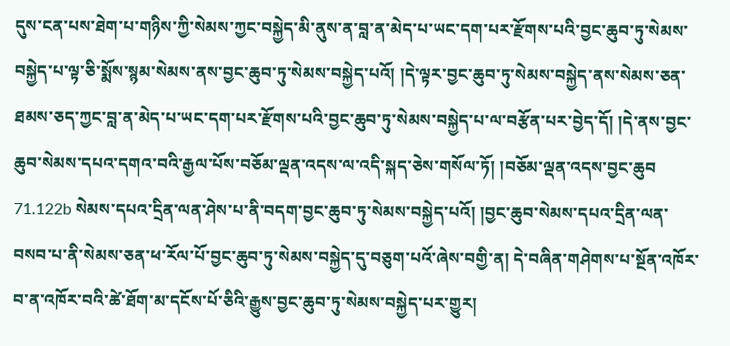དུས་ངན་པས་ཐེག་པ་གཉིས་ཀྱི་སེམས་ཀྱང་བསྐྱེད་མི་ནུས་ན་བླ་ན་མེད་པ་ཡང་དག་པར་རྫོགས་པའི་བྱང་ཆུབ་ཏུ་སེམས་བསྐྱེད་པ་ལྟ་ཅི་སྨོས་སྙམ་སེམས་ནས་བྱང་ཆུབ་ཏུ་སེམས་བསྐྱེད་པའོ། །དེ་ལྟར་བྱང་ཆུབ་ཏུ་སེམས་བསྐྱེད་ནས་སེམས་ཅན་ཐམས་ཅད་ཀྱང་བླ་ན་མེད་པ་ཡང་དག་པར་རྫོགས་པའི་བྱང་ཆུབ་ཏུ་སེམས་བསྐྱེད་པ་ལ་བརྩོན་པར་བྱེད་དོ། །དེ་ནས་བྱང་ཆུབ་སེམས་དཔའ་དགའ་བའི་རྒྱལ་པོས་བཅོམ་ལྡན་འདས་ལ་འདི་སྐད་ཅེས་གསོལ་ཏོ། །བཅོམ་ལྡན་འདས་བྱང་ཆུབ 71.122b སེམས་དཔའ་དྲིན་ལན་ཤེས་པ་ནི་བདག་བྱང་ཆུབ་ཏུ་སེམས་བསྐྱེད་པའོ། །བྱང་ཆུབ་སེམས་དཔའ་དྲིན་ལན་བསབ་པ་ནི་སེམས་ཅན་ཕ་རོལ་པོ་བྱང་ཆུབ་ཏུ་སེམས་བསྐྱེད་དུ་བཅུག་པའོ་ཞེས་བགྱི་ན། དེ་བཞིན་གཤེགས་པ་སྔོན་འཁོར་བ་ན་འཁོར་བའི་ཚེ་ཐོག་མ་དངོས་པོ་ཅིའི་རྒྱུས་བྱང་ཆུབ་ཏུ་སེམས་བསྐྱེད་པར་གྱུར།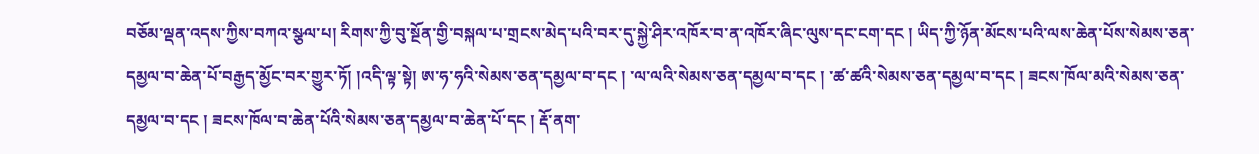བཅོམ་ལྡན་འདས་ཀྱིས་བཀའ་སྩལ་པ། རིགས་ཀྱི་བུ་སྔོན་གྱི་བསྐལ་པ་གྲངས་མེད་པའི་བར་དུ་སྐྱེ་ཤིར་འཁོར་བ་ན་འཁོར་ཞིང་ལུས་དང་ངག་དང ། ཡིད་ཀྱི་ཉོན་མོངས་པའི་ལས་ཆེན་པོས་སེམས་ཅན་དམྱལ་བ་ཆེན་པོ་བརྒྱད་མྱོང་བར་གྱུར་ཏོ། །འདི་ལྟ་སྟེ། ཨ་ཧ་ཧའི་སེམས་ཅན་དམྱལ་བ་དང ། ་ལ་ལའི་སེམས་ཅན་དམྱལ་བ་དང ། ་ཚ་ཚའི་སེམས་ཅན་དམྱལ་བ་དང ། ཟངས་ཁོལ་མའི་སེམས་ཅན་དམྱལ་བ་དང ། ཟངས་ཁོལ་བ་ཆེན་པོའི་སེམས་ཅན་དམྱལ་བ་ཆེན་པོ་དང ། རྡོ་ནག་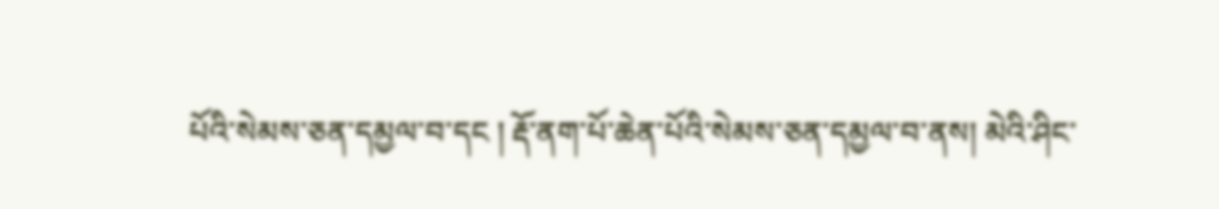པོའི་སེམས་ཅན་དམྱལ་བ་དང ། རྡོ་ནག་པོ་ཆེན་པོའི་སེམས་ཅན་དམྱལ་བ་ནས། མེའི་ཤིང་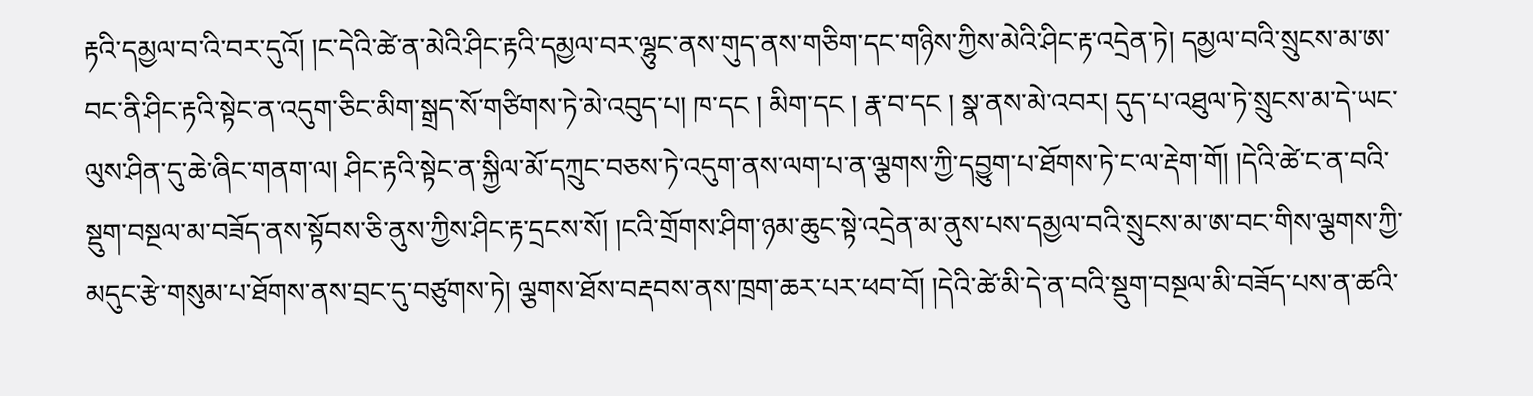རྟའི་དམྱལ་བ་འི་བར་དུའོ། །ང་དེའི་ཚེ་ན་མེའི་ཤིང་རྟའི་དམྱལ་བར་ལྷུང་ནས་གུད་ནས་གཅིག་དང་གཉིས་ཀྱིས་མེའི་ཤིང་རྟ་འདྲེན་ཏེ། དམྱལ་བའི་སྲུངས་མ་ཨ་བང་ནི་ཤིང་རྟའི་སྟེང་ན་འདུག་ཅིང་མིག་སྒྲད་སོ་གཙིགས་ཏེ་མེ་འབུད་པ། ཁ་དང ། མིག་དང ། རྣ་བ་དང ། སྣ་ནས་མེ་འབར། དུད་པ་འཐུལ་ཏེ་སྲུངས་མ་དེ་ཡང་ལུས་ཤིན་དུ་ཆེ་ཞིང་གནག་ལ། ཤིང་རྟའི་སྟེང་ན་སྐྱིལ་མོ་དཀྲུང་བཅས་ཏེ་འདུག་ནས་ལག་པ་ན་ལྕགས་ཀྱི་དབྱུག་པ་ཐོགས་ཏེ་ང་ལ་རྡེག་གོ། །དེའི་ཚེ་ང་ན་བའི་སྡུག་བསྔལ་མ་བཟོད་ནས་སྟོབས་ཅི་ནུས་ཀྱིས་ཤིང་རྟ་དྲངས་སོ། །ངའི་གྲོགས་ཤིག་ཉམ་ཆུང་སྟེ་འདྲེན་མ་ནུས་པས་དམྱལ་བའི་སྲུངས་མ་ཨ་བང་གིས་ལྕགས་ཀྱི་མདུང་རྩེ་གསུམ་པ་ཐོགས་ནས་བྲང་དུ་བཙུགས་ཏེ། ལྕགས་ཐོས་བརྡབས་ནས་ཁྲག་ཆར་པར་ཕབ་བོ། །དེའི་ཚེ་མི་དེ་ན་བའི་སྡུག་བསྔལ་མི་བཟོད་པས་ན་ཚའི་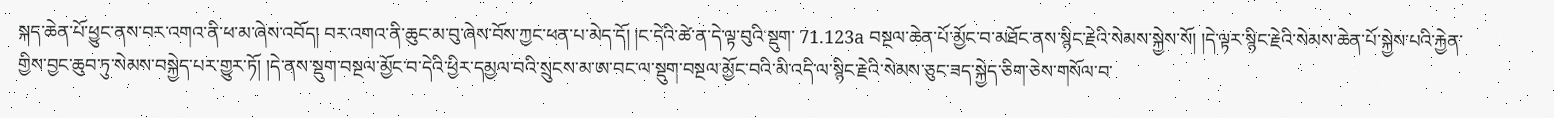སྐད་ཆེན་པོ་ཕྱུང་ནས་བར་འགའ་ནི་ཕ་མ་ཞེས་འབོད། བར་འགའ་ནི་ཆུང་མ་བུ་ཞེས་བོས་ཀྱང་ཕན་པ་མེད་དོ། །ང་དེའི་ཚེ་ན་དེ་ལྟ་བུའི་སྡུག་ 71.123a བསྔལ་ཆེན་པོ་མྱོང་བ་མཐོང་ནས་སྙིང་རྗེའི་སེམས་སྐྱེས་སོ། །དེ་ལྟར་སྙིང་རྗེའི་སེམས་ཆེན་པོ་སྐྱེས་པའི་རྐྱེན་གྱིས་བྱང་ཆུབ་ཏུ་སེམས་བསྐྱེད་པར་གྱུར་ཏོ། །དེ་ནས་སྡུག་བསྔལ་མྱོང་བ་དེའི་ཕྱིར་དམྱལ་བའི་སྲུངས་མ་ཨ་བང་ལ་སྡུག་བསྔལ་མྱོང་བའི་མི་འདི་ལ་སྙིང་རྗེའི་སེམས་ཅུང་ཟད་སྐྱེད་ཅིག་ཅེས་གསོལ་བ་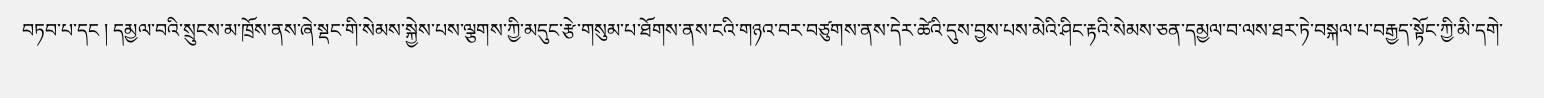བཏབ་པ་དང ། དམྱལ་བའི་སྲུངས་མ་ཁྲོས་ནས་ཞེ་སྡང་གི་སེམས་སྐྱེས་པས་ལྕགས་ཀྱི་མདུང་རྩེ་གསུམ་པ་ཐོགས་ནས་ངའི་གཉའ་བར་བཙུགས་ནས་དེར་ཚེའི་དུས་བྱས་པས་མེའི་ཤིང་རྟའི་སེམས་ཅན་དམྱལ་བ་ལས་ཐར་ཏེ་བསྐལ་པ་བརྒྱད་སྟོང་ཀྱི་མི་དགེ་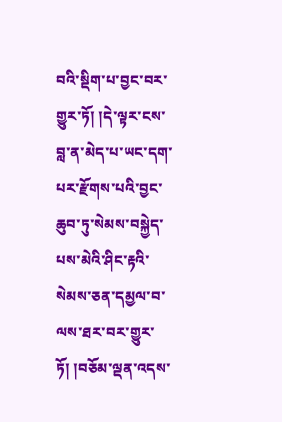བའི་སྡིག་པ་བྱང་བར་གྱུར་ཏོ། །དེ་ལྟར་ངས་བླ་ན་མེད་པ་ཡང་དག་པར་རྫོགས་པའི་བྱང་ཆུབ་ཏུ་སེམས་བསྐྱེད་པས་མེའི་ཤིང་རྟའི་སེམས་ཅན་དམྱལ་བ་ལས་ཐར་བར་གྱུར་ཏོ། །བཅོམ་ལྡན་འདས་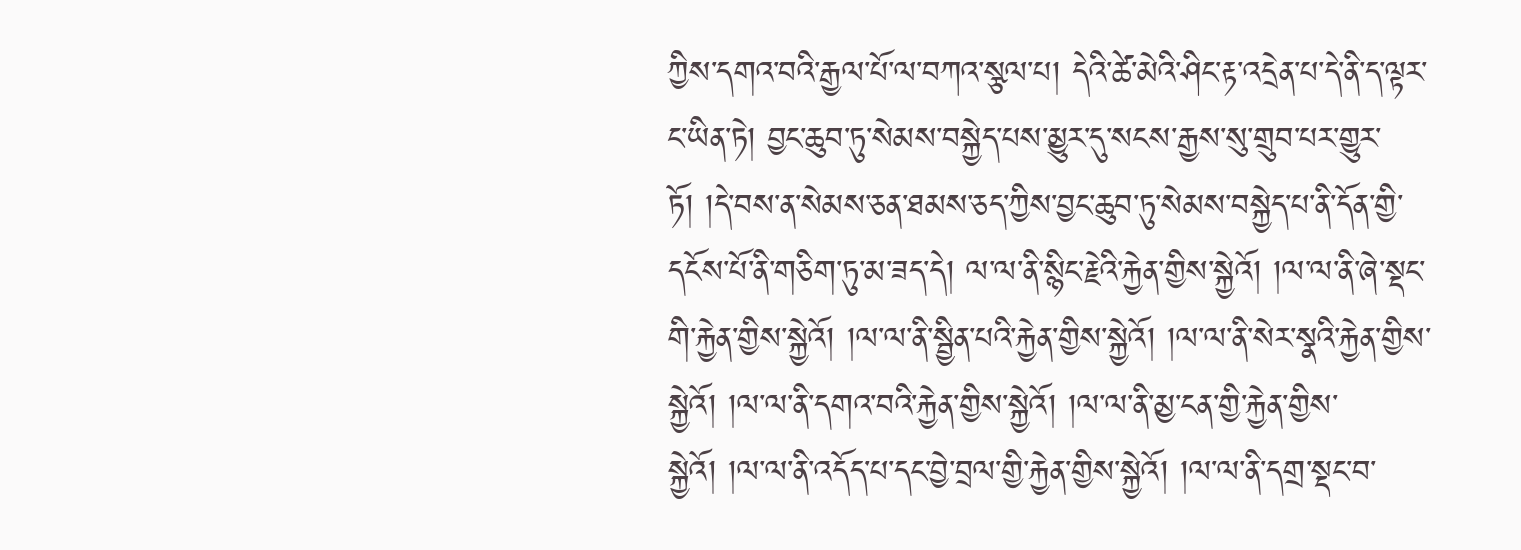ཀྱིས་དགའ་བའི་རྒྱལ་པོ་ལ་བཀའ་སྩལ་པ། དེའི་ཚེ་མེའི་ཤིང་རྟ་འདྲེན་པ་དེ་ནི་ད་ལྟར་ང་ཡིན་ཏེ། བྱང་ཆུབ་ཏུ་སེམས་བསྐྱེད་པས་མྱུར་དུ་སངས་རྒྱས་སུ་གྲུབ་པར་གྱུར་ཏོ། །དེ་བས་ན་སེམས་ཅན་ཐམས་ཅད་ཀྱིས་བྱང་ཆུབ་ཏུ་སེམས་བསྐྱེད་པ་ནི་དོན་གྱི་དངོས་པོ་ནི་གཅིག་ཏུ་མ་ཟད་དེ། ལ་ལ་ནི་སྙིང་རྗེའི་རྐྱེན་གྱིས་སྐྱེའོ། །ལ་ལ་ནི་ཞེ་སྡང་གི་རྐྱེན་གྱིས་སྐྱེའོ། །ལ་ལ་ནི་སྦྱིན་པའི་རྐྱེན་གྱིས་སྐྱེའོ། །ལ་ལ་ནི་སེར་སྣའི་རྐྱེན་གྱིས་སྐྱེའོ། །ལ་ལ་ནི་དགའ་བའི་རྐྱེན་གྱིས་སྐྱེའོ། །ལ་ལ་ནི་མྱ་ངན་གྱི་རྐྱེན་གྱིས་སྐྱེའོ། །ལ་ལ་ནི་འདོད་པ་དང་བྱེ་བྲལ་གྱི་རྐྱེན་གྱིས་སྐྱེའོ། །ལ་ལ་ནི་དགྲ་སྡང་བ་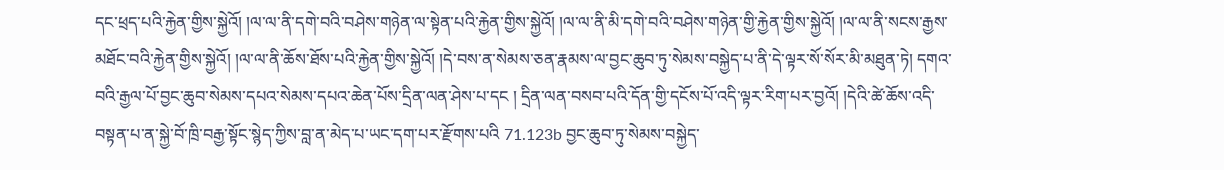དང་ཕྲད་པའི་རྐྱེན་གྱིས་སྐྱེའོ། །ལ་ལ་ནི་དགེ་བའི་བཤེས་གཉེན་ལ་སྟེན་པའི་རྐྱེན་གྱིས་སྐྱེའོ། །ལ་ལ་ནི་མི་དགེ་བའི་བཤེས་གཉེན་གྱི་རྐྱེན་གྱིས་སྐྱེའོ། །ལ་ལ་ནི་སངས་རྒྱས་མཐོང་བའི་རྐྱེན་གྱིས་སྐྱེའོ། །ལ་ལ་ནི་ཆོས་ཐོས་པའི་རྐྱེན་གྱིས་སྐྱེའོ། །དེ་བས་ན་སེམས་ཅན་རྣམས་ལ་བྱང་ཆུབ་ཏུ་སེམས་བསྐྱེད་པ་ནི་དེ་ལྟར་སོ་སོར་མི་མཐུན་ཏེ། དགའ་བའི་རྒྱལ་པོ་བྱང་ཆུབ་སེམས་དཔའ་སེམས་དཔའ་ཆེན་པོས་དྲིན་ལན་ཤེས་པ་དང ། དྲིན་ལན་བསབ་པའི་དོན་གྱི་དངོས་པོ་འདི་ལྟར་རིག་པར་བྱའོ། །དེའི་ཚེ་ཆོས་འདི་བསྟན་པ་ན་སྐྱེ་བོ་ཁྲི་བརྒྱ་སྟོང་སྙེད་ཀྱིས་བླ་ན་མེད་པ་ཡང་དག་པར་རྫོགས་པའི 71.123b བྱང་ཆུབ་ཏུ་སེམས་བསྐྱེད་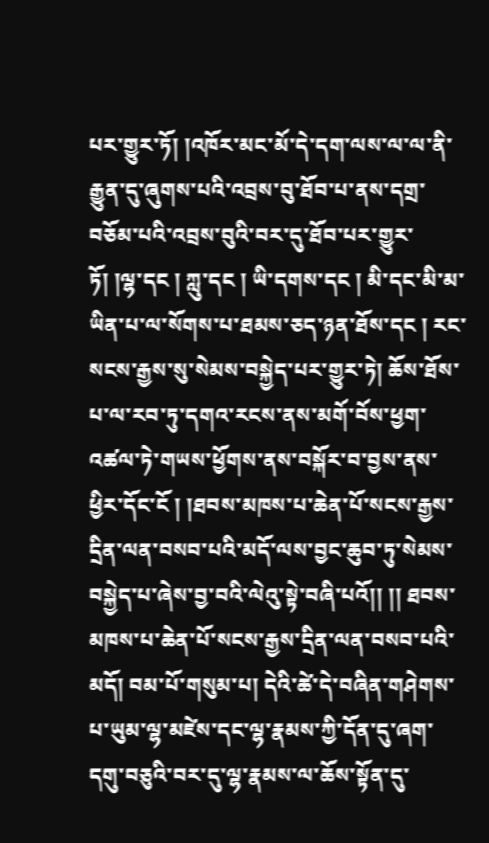པར་གྱུར་ཏོ། །འཁོར་མང་མོ་དེ་དག་ལས་ལ་ལ་ནི་རྒྱུན་དུ་ཞུགས་པའི་འབྲས་བུ་ཐོབ་པ་ནས་དགྲ་བཅོམ་པའི་འབྲས་བུའི་བར་དུ་ཐོབ་པར་གྱུར་ཏོ། །ལྷ་དང ། ཀླུ་དང ། ཡི་དགས་དང ། མི་དང་མི་མ་ཡིན་པ་ལ་སོགས་པ་ཐམས་ཅད་ཉན་ཐོས་དང ། རང་སངས་རྒྱས་སུ་སེམས་བསྐྱེད་པར་གྱུར་ཏེ། ཆོས་ཐོས་པ་ལ་རབ་ཏུ་དགའ་རངས་ནས་མགོ་བོས་ཕྱག་འཚལ་ཏེ་གཡས་ཕྱོགས་ནས་བསྐོར་བ་བྱས་ནས་ཕྱིར་དོང་ངོ ། །ཐབས་མཁས་པ་ཆེན་པོ་སངས་རྒྱས་དྲིན་ལན་བསབ་པའི་མདོ་ལས་བྱང་ཆུབ་ཏུ་སེམས་བསྐྱེད་པ་ཞེས་བྱ་བའི་ལེའུ་སྟེ་བཞི་པའོ།། །། ཐབས་མཁས་པ་ཆེན་པོ་སངས་རྒྱས་དྲིན་ལན་བསབ་པའི་མདོ། བམ་པོ་གསུམ་པ། དེའི་ཚེ་དེ་བཞིན་གཤེགས་པ་ཡུམ་ལྷ་མཛེས་དང་ལྷ་རྣམས་ཀྱི་དོན་དུ་ཞག་དགུ་བཅུའི་བར་དུ་ལྷ་རྣམས་ལ་ཆོས་སྟོན་དུ་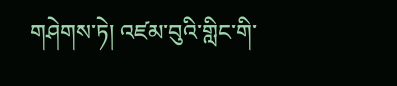གཤེགས་ཏེ། འཛམ་བུའི་གླིང་གི་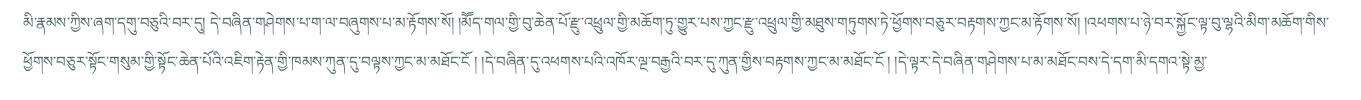མི་རྣམས་ཀྱིས་ཞག་དགུ་བཅུའི་བར་དུ། དེ་བཞིན་གཤེགས་པ་ག་ལ་བཞུགས་པ་མ་རྟོགས་སོ། །མཽད་གལ་གྱི་བུ་ཆེན་པོ་རྫུ་འཕྲུལ་གྱི་མཆོག་ཏུ་གྱུར་པས་ཀྱང་རྫུ་འཕྲུལ་གྱི་མཐུས་གཏུགས་ཏེ་ཕྱོགས་བཅུར་བརྟགས་ཀྱང་མ་རྟོགས་སོ། །འཕགས་པ་ཉེ་བར་སྐྱོང་ལྟ་བུ་ལྷའི་མིག་མཆོག་གིས་ཕྱོགས་བཅུར་སྟོང་གསུམ་གྱི་སྟོང་ཆེན་པོའི་འཇིག་རྟེན་གྱི་ཁམས་ཀུན་དུ་བལྟས་ཀྱང་མ་མཐོང་ངོ ། །དེ་བཞིན་དུ་འཕགས་པའི་འཁོར་ལྔ་བརྒྱའི་བར་དུ་ཀུན་གྱིས་བརྟགས་ཀྱང་མ་མཐོང་ངོ ། །དེ་ལྟར་དེ་བཞིན་གཤེགས་པ་མ་མཐོང་བས་དེ་དག་མི་དགའ་སྟེ་མྱ་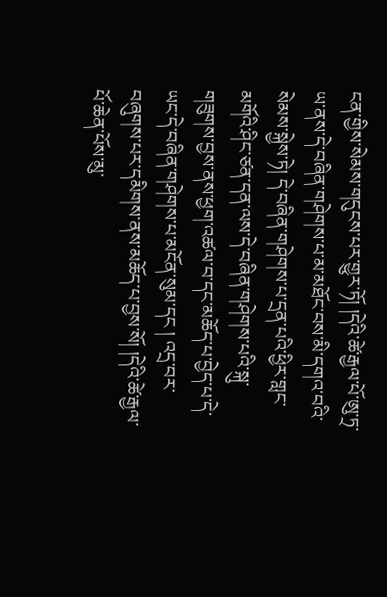ངན་གྱིས་སེམས་གདུངས་པར་གྱུར་ཏོ། །དེའི་ཚེ་རྒྱལ་པོ་ཨུ་ཏྲ་ཡ་ནས་དེ་བཞིན་གཤེགས་པ་མ་མཐོང་བས་མི་དགའ་བའི་སེམས་སྐྱེས་ཏེ། དེ་བཞིན་གཤེགས་པ་དྲན་པའི་ཕྱིར་གླང་མགོའི་ཤིང་ཙན་དན་ལས་དེ་བཞིན་གཤེགས་པའི་སྐུ་གཟུགས་བྱས་ནས་ཕྱག་འཚལ་བ་དང་མཆོད་པ་བྱེད་པ་དེ་ཡང་དེ་བཞིན་གཤེགས་པ་མངོན་སུམ་དང ། འདྲ་བར་བཞུགས་པར་དམིགས་ནས་མཆོད་པ་བྱས་སོ། །དེའི་ཚེ་རྒྱལ་པོ་ཆེན་པོས་མུ་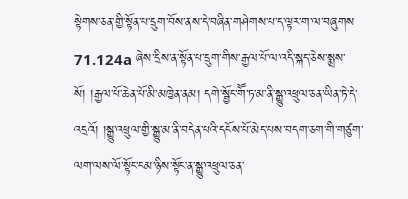སྟེགས་ཅན་གྱི་སྟོན་པ་དྲུག་བོས་ནས་དེ་བཞིན་གཤེགས་པ་ད་ལྟར་ག་ལ་བཞུགས 71.124a ཞེས་དྲིས་ན་སྟོན་པ་དྲུག་གིས་རྒྱལ་པོ་ལ་འདི་སྐད་ཅེས་སྨྲས་སོ། །རྒྱལ་པོ་ཆེན་པོ་མི་མཁྱེན་ནམ། དགེ་སྦྱོང་གཽ་ཏ་མ་ནི་སྒྱུ་འཕྲུལ་ཅན་ཡིན་ཏེ་དེ་འདྲའོ། །སྒྱུ་འཕྲུལ་གྱི་སྒྱུ་མ་ནི་བདེན་པའི་དངོས་པོ་མེད་པས་བདག་ཅག་གི་གཙུག་ལག་ལས་ལོ་སྟོང་ངམ་ཉིས་སྟོང་ན་སྒྱུ་འཕྲུལ་ཅན་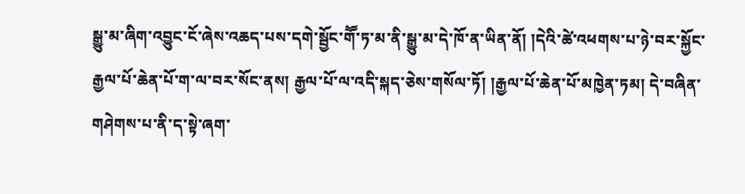སྒྱུ་མ་ཞིག་འབྱུང་ངོ་ཞེས་འཆད་པས་དགེ་སྦྱོང་གཽ་ཏ་མ་ནི་སྒྱུ་མ་དེ་ཁོ་ན་ཡིན་ནོ། །དེའི་ཚེ་འཕགས་པ་ཉེ་བར་སྐྱོང་རྒྱལ་པོ་ཆེན་པོ་ག་ལ་བར་སོང་ནས། རྒྱལ་པོ་ལ་འདི་སྐད་ཅེས་གསོལ་ཏོ། །རྒྱལ་པོ་ཆེན་པོ་མཁྱེན་ཏམ། དེ་བཞིན་གཤེགས་པ་ནི་ད་སྟེ་ཞག་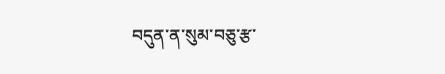བདུན་ན་སུམ་བཅུ་རྩ་